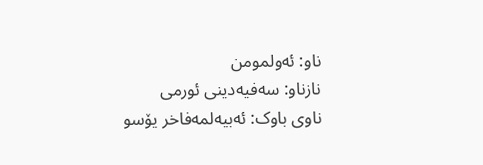ناو: ئەولمومن
نازناو: سەفیەدینی ئورمی
ناوی باوک: ئەبیەلمەفاخر یۆسو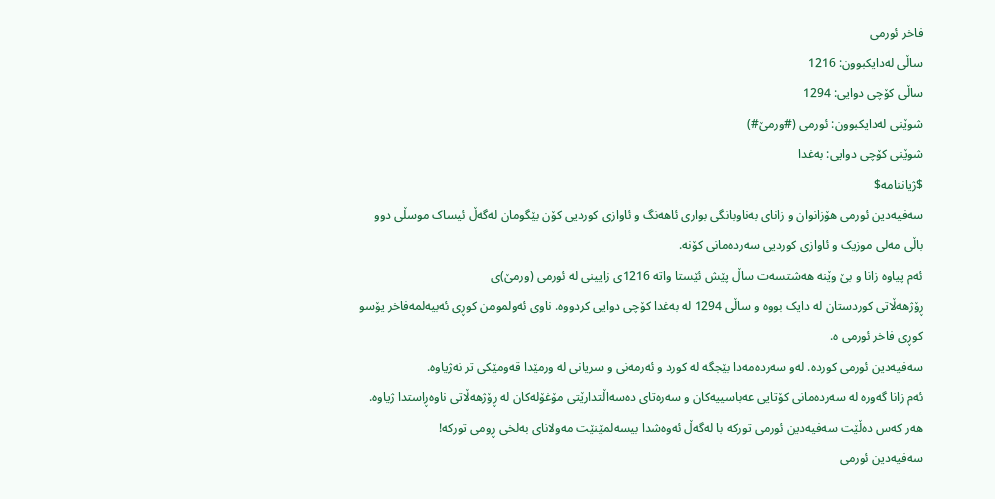فاخر ئورمی
ساڵی لەدایکبوون: 1216
ساڵی کۆچی دوایی: 1294
شوێنی لەدایکبوون: ئورمی (#ورمێ#)
شوێنی کۆچی دوایی: بەغدا
$ژیاننامە$
سەفیەدین ئورمی هۆزانوان و زانای بەناوبانگی بواری ئاهەنگ و ئاوازی کوردیی کۆن بێگومان لەگەڵ ئیساک موسڵی دوو باڵی مەلی موزیک و ئاوازی کوردیی سەردەمانی کۆنە.
ئەم پیاوە زانا و بێ وێنە هەشتسەت ساڵ پێش ئێستا واتە 1216ی زایینی لە ئورمی (ورمێ)ی
ڕۆژهەڵاتی کوردستان لە دایک بووە و ساڵی 1294 لە بەغدا کۆچی دوایی کردووە. ناوی ئەولمومن کوڕی ئەبیەلمەفاخر یۆسو کوڕی فاخر ئورمی ە.
سەفیەدین ئورمی کوردە. لەو سەردەمەدا بێجگە لە کورد و ئەرمەنی و سریانی لە ورمێدا قەومێکی تر نەژیاوە.
ئەم زانا گەورە لە سەردەمانی کۆتایی عەباسییەکان و سەرەتای دەسەاڵتدارێتی مۆغۆلەکان لە ڕۆژهەڵاتی ناوەڕاستدا ژیاوە.
هەر کەس دەڵێت سەفیەدین ئورمی تورکە با لەگەڵ ئەوەشدا بیسەلمێنێت مەولانای بەلخی ڕومی تورکە!
سەفیەدین ئورمی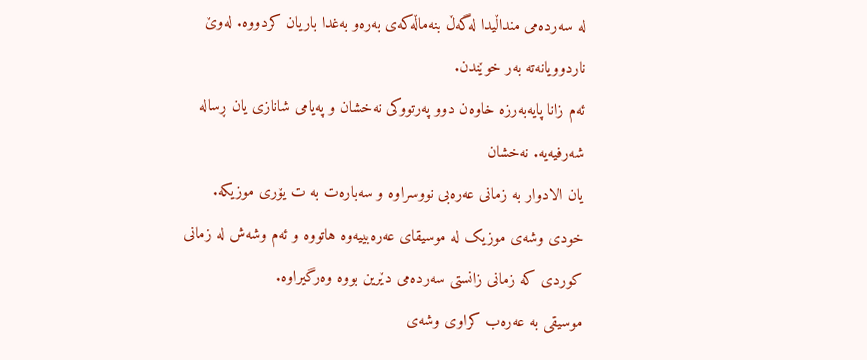لە سەردەمی منداڵیدا لەگەڵ بنەماڵەکەی بەرەو بەغدا باریان کردووە. لەوێ ناردوویانەتە بەر خوێندن.
ئەم زانا پایەبەرزە خاوەن دوو پەرتووکی نەخشان و پەیامی شانازی یان ڕسالە شەرفیەیە. نەخشان
یان الادوار بە زمانی عەرەبی نووسراوە و سەبارەت بە ت یۆری موزیکە.
خودی وشەی موزیک لە موسیقای عەرەبییەوە هاتووە و ئەم وشەش لە زمانی کوردی کە زمانی زانستی سەردەمی دێرین بووە وەرگیراوە.
موسیقی بە عەرەب کراوی وشەی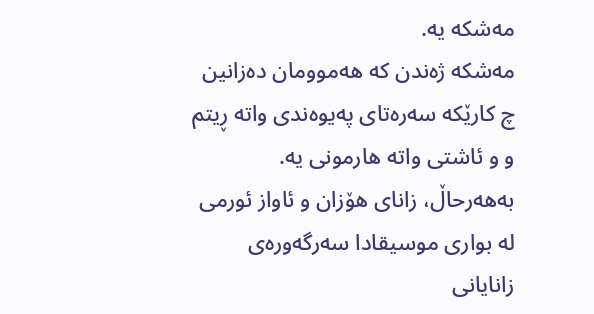مەشکە یە.
مەشکە ژەندن کە هەموومان دەزانین چ کارێکە سەرەتای پەیوەندی واتە ڕیتم و و ئاشتی واتە هارمونی یە.
بەهەرحاڵ، زانای هۆزان و ئاواز ئورمی لە بواری موسیقادا سەرگەورەی زانایانی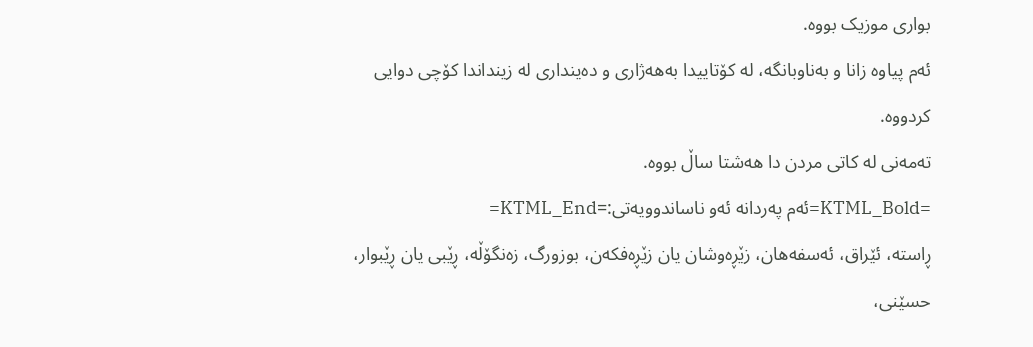بواری موزیک بووە.
ئەم پیاوە زانا و بەناوبانگە، لە کۆتاییدا بەهەژاری و دەینداری لە زینداندا کۆچی دوایی کردووە.
تەمەنی لە کاتی مردن دا هەشتا ساڵ بووە.
=KTML_Bold=ئەم پەردانە ئەو ناساندوویەتی:=KTML_End=
ڕاستە، ئێراق، ئەسفەهان، زێڕەوشان یان زێڕەفکەن، بوزورگ، زەنگۆڵە، ڕێبی یان ڕێبوار،
حسێنی،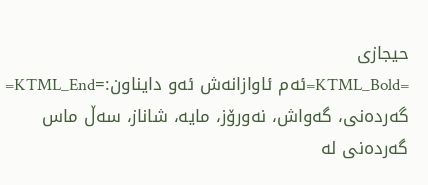حیجازی
=KTML_Bold=ئەم ئاوازانەش ئەو دایناون:=KTML_End=
گەردەنی، گەواش، نەورۆز، مایە، شاناز، سەڵ ماس
گەردەنی لە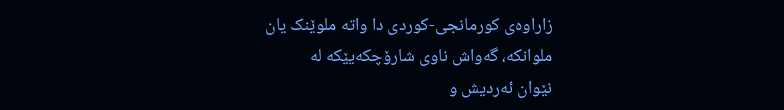زاراوەی کورمانجی-کوردی دا واتە ملوێنک یان ملوانکە، گەواش ناوی شارۆچکەیێکە لە
نێوان ئەردیش و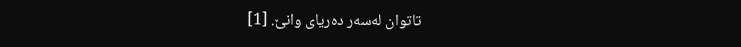تاتوان لەسەر دەریای وانێ. [1]